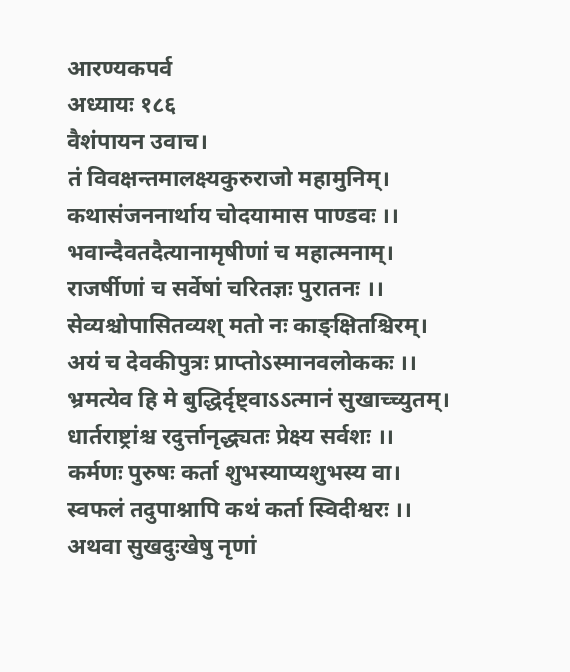आरण्यकपर्व
अध्यायः १८६
वैशंपायन उवाच।
तं विवक्षन्तमालक्ष्यकुरुराजो महामुनिम्।
कथासंजननार्थाय चोदयामास पाण्डवः ।।
भवान्दैवतदैत्यानामृषीणां च महात्मनाम्।
राजर्षीणां च सर्वेषां चरितज्ञः पुरातनः ।।
सेव्यश्चोपासितव्यश् मतो नः काङ्क्षितश्चिरम्।
अयं च देवकीपुत्रः प्राप्तोऽस्मानवलोककः ।।
भ्रमत्येव हि मे बुद्धिर्दृष्ट्वाऽऽत्मानं सुखाच्च्युतम्।
धार्तराष्ट्रांश्च रदुर्त्तानृद्ध्यतः प्रेक्ष्य सर्वशः ।।
कर्मणः पुरुषः कर्ता शुभस्याप्यशुभस्य वा।
स्वफलं तदुपाश्नापि कथं कर्ता स्विदीश्वरः ।।
अथवा सुखदुःखेषु नृणां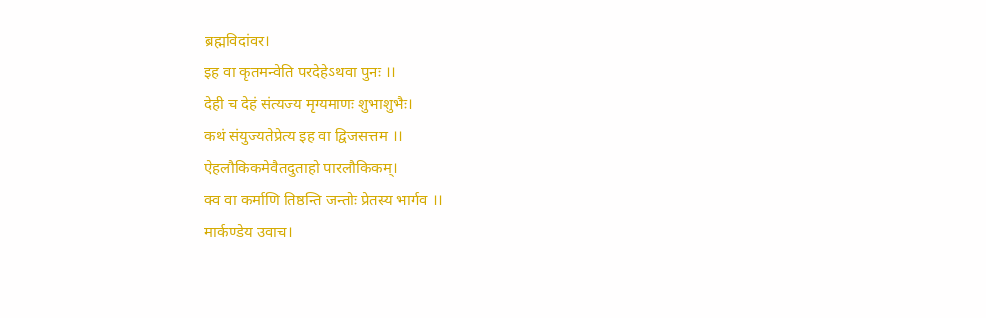ब्रह्मविदांवर।
इह वा कृतमन्वेति परदेहेऽथवा पुनः ।।
देही च देहं संत्यज्य मृग्यमाणः शुभाशुभैः।
कथं संयुज्यतेप्रेत्य इह वा द्विजसत्तम ।।
ऐहलौकिकमेवैतदुताहो पारलौकिकम्।
क्व वा कर्माणि तिष्ठन्ति जन्तोः प्रेतस्य भार्गव ।।
मार्कण्डेय उवाच।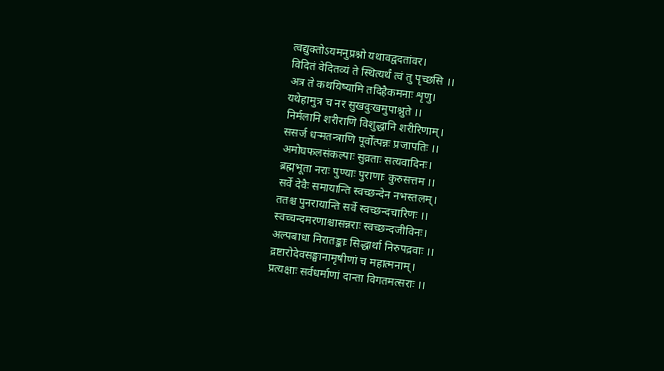त्वद्युक्तोऽयमनुप्रश्नो यथावद्वदतांवर।
विदितं वेदितव्यं ते स्थित्यर्थं त्वं तु पृच्छसि ।।
अत्र ते कथयिष्यामि तदिहैकमनाः शृणु।
यथेहामुत्र च नर सुखदुःखमुपाश्नुते ।।
निर्मलानि शरीराणि विशुद्धानि शरीरिणाम्।
ससर्ज धऱ्मतन्त्राणि पूर्वोत्पन्नः प्रजापतिः ।।
अमोघफलसंकल्पाः सुव्रताः सत्यवादिनः।
ब्रह्मभूता नराः पुण्याः पुराणाः कुरुसत्तम ।।
सर्वे देवैः समायान्ति स्वच्छन्देन नभस्तलम्।
ततश्च पुनरायान्ति सर्वे स्वच्छन्दचारिणः ।।
स्वच्चन्दमरणाश्चासन्नराः स्वच्छन्दजीविनः।
अल्पबाधा निरातङ्काः सिद्धार्था निरुपद्रवाः ।।
द्रष्टारोदेवसङ्घानामृषीणां च महात्मनाम्।
प्रत्यक्षाः सर्वधर्माणां दान्ता विगतमत्सराः ।।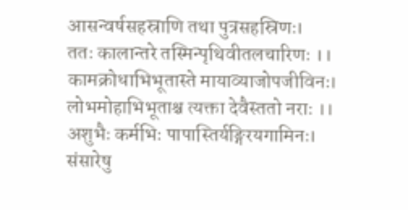आसन्वर्षसहस्राणि तथा पुत्रसहस्रिणः।
ततः कालान्तरे तस्मिन्पृथिवीतलचारिणः ।।
कामक्रोधाभिभूतास्ते मायाव्याजोपजीविनः।
लोभमोहाभिभूताश्च त्यक्ता देवैस्ततो नराः ।।
अशुभैः कर्मभिः पापास्तिर्यङ्गिरयगामिनः।
संसारेषु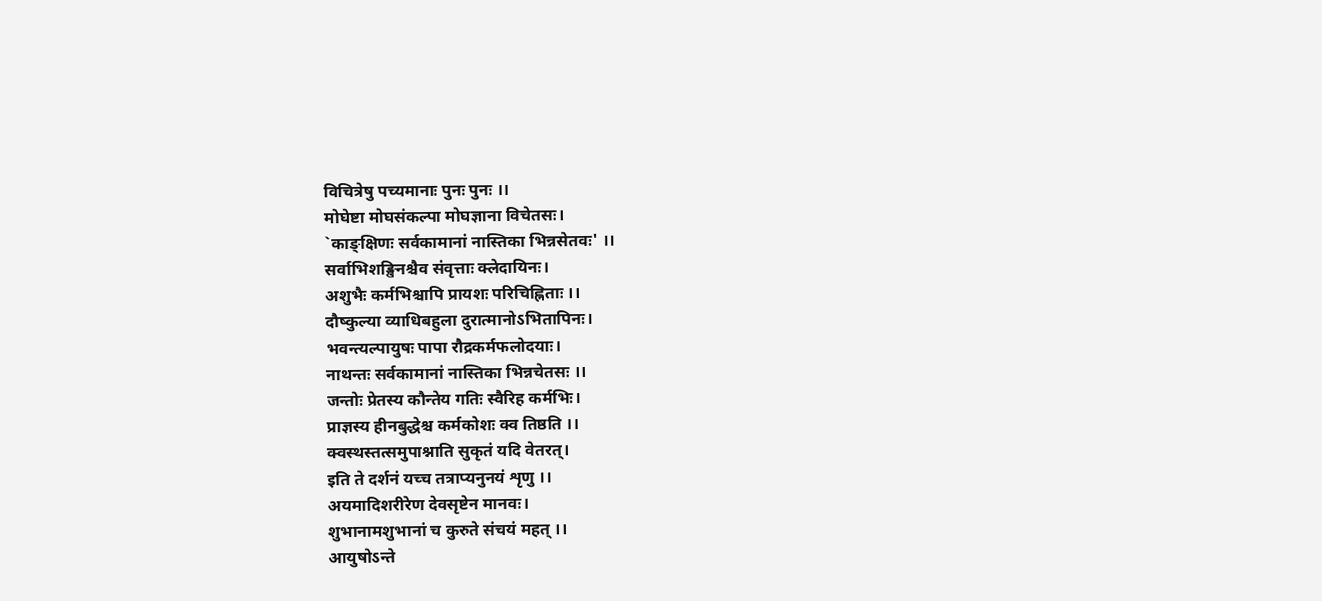विचित्रेषु पच्यमानाः पुनः पुनः ।।
मोघेष्टा मोघसंकल्पा मोघज्ञाना विचेतसः।
`काङ्क्षिणः सर्वकामानां नास्तिका भिन्नसेतवः' ।।
सर्वाभिशङ्खिनश्चैव संवृत्ताः क्लेदायिनः।
अशुभैः कर्मभिश्चापि प्रायशः परिचिह्निताः ।।
दौष्कुल्या व्याधिबहुला दुरात्मानोऽभितापिनः।
भवन्त्यल्पायुषः पापा रौद्रकर्मफलोदयाः।
नाथन्तः सर्वकामानां नास्तिका भिन्नचेतसः ।।
जन्तोः प्रेतस्य कौन्तेय गतिः स्वैरिह कर्मभिः।
प्राज्ञस्य हीनबुद्धेश्च कर्मकोशः क्व तिष्ठति ।।
क्वस्थस्तत्समुपाश्नाति सुकृतं यदि वेतरत्।
इति ते दर्शनं यच्च तत्राप्यनुनयं शृणु ।।
अयमादिशरीरेण देवसृष्टेन मानवः।
शुभानामशुभानां च कुरुते संचयं महत् ।।
आयुषोऽन्ते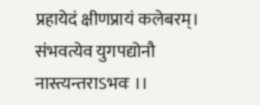प्रहायेदं क्षीणप्रायं कलेबरम्।
संभवत्येव युगपद्योनौ नास्त्यन्तराऽभवः ।।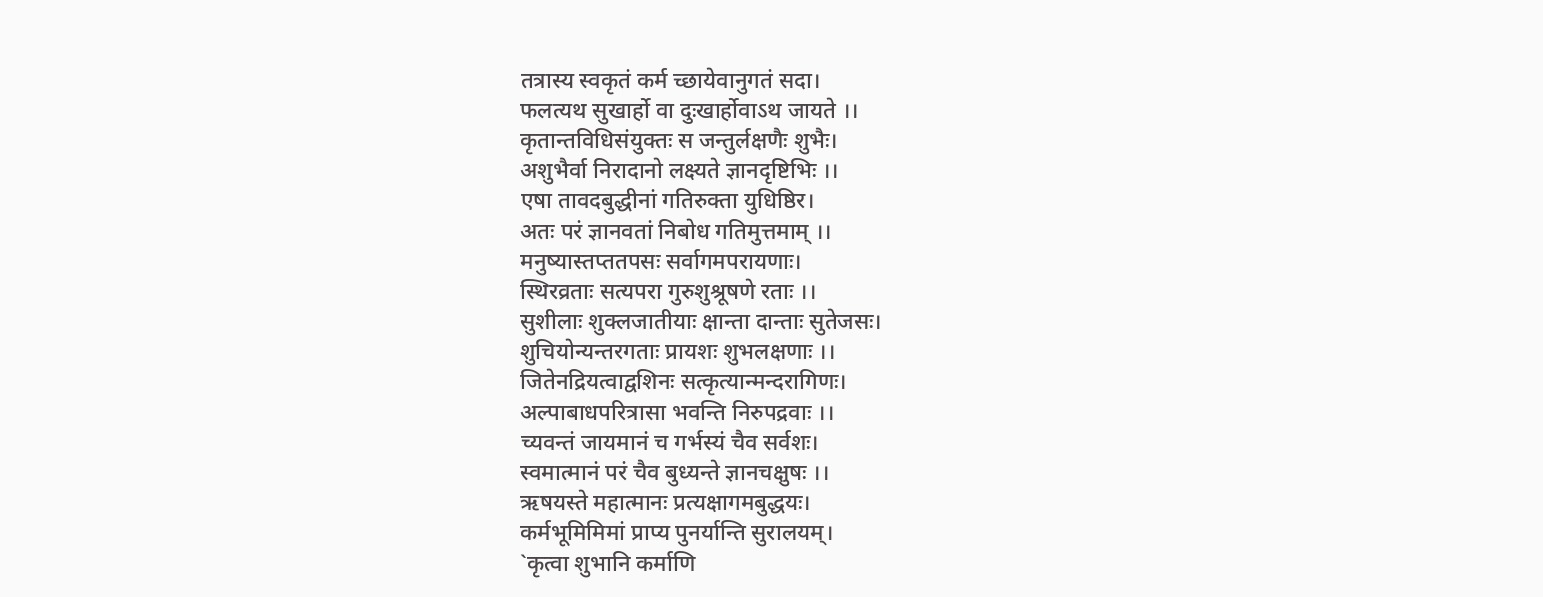तत्रास्य स्वकृतं कर्म च्छायेवानुगतं सदा।
फलत्यथ सुखार्हो वा दुःखार्होवाऽथ जायते ।।
कृतान्तविधिसंयुक्तः स जन्तुर्लक्षणैः शुभैः।
अशुभैर्वा निरादानो लक्ष्यते ज्ञानदृष्टिभिः ।।
एषा तावदबुद्धीनां गतिरुक्ता युधिष्ठिर।
अतः परं ज्ञानवतां निबोध गतिमुत्तमाम् ।।
मनुष्यास्तप्ततपसः सर्वागमपरायणाः।
स्थिरव्रताः सत्यपरा गुरुशुश्रूषणे रताः ।।
सुशीलाः शुक्लजातीयाः क्षान्ता दान्ताः सुतेजसः।
शुचियोन्यन्तरगताः प्रायशः शुभलक्षणाः ।।
जितेनद्रियत्वाद्वशिनः सत्कृत्यान्मन्दरागिणः।
अल्पाबाधपरित्रासा भवन्ति निरुपद्रवाः ।।
च्यवन्तं जायमानं च गर्भस्यं चैव सर्वशः।
स्वमात्मानं परं चैव बुध्यन्ते ज्ञानचक्षुषः ।।
ऋषयस्ते महात्मानः प्रत्यक्षागमबुद्धयः।
कर्मभूमिमिमां प्राप्य पुनर्यान्ति सुरालयम्।
`कृत्वा शुभानि कर्माणि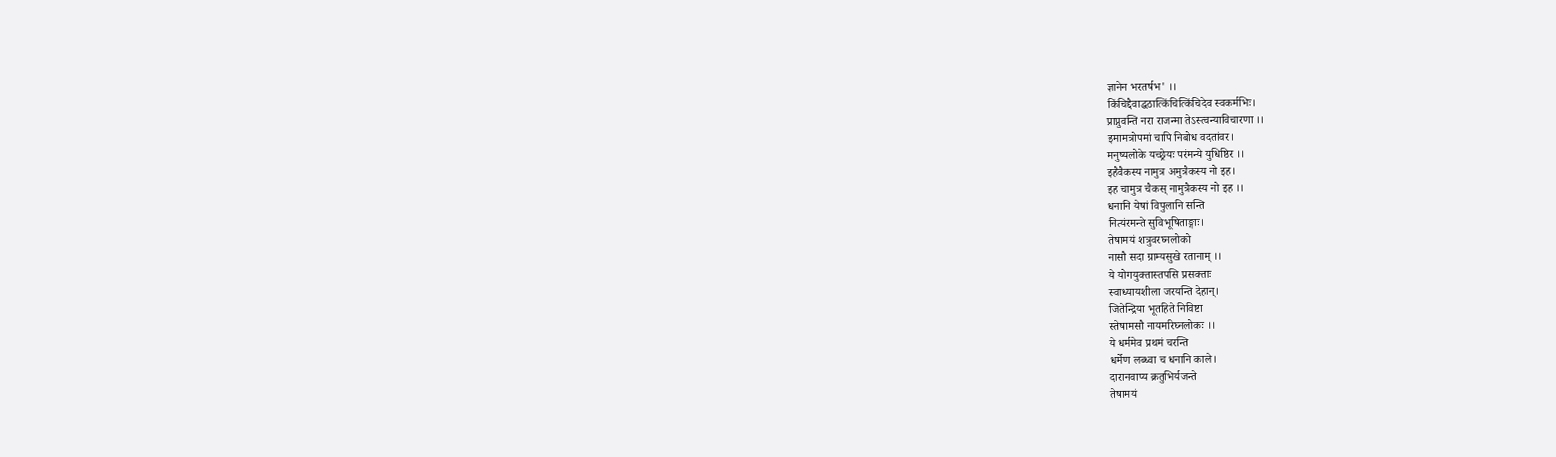ज्ञानेन भरतर्षभ' ।।
किंचिद्दैवाद्धठात्किंचित्किंचिदेव स्वकर्मभिः।
प्राप्नुवन्ति नरा राजन्मा तेऽस्त्वन्याविचारणा ।।
इमामत्रोपमां चापि निबोध वदतांवर।
मनुष्यलोके यच्छ्रेयः परंमन्ये युधिष्ठिर ।।
इहैवैकस्य नामुत्र अमुत्रैकस्य नो इह।
इह चामुत्र चैकस् नामुत्रैकस्य नो इह ।।
धनानि येषां विपुलानि सन्ति
नित्यंरमन्ते सुविभूषिताङ्गाः।
तेषामयं शत्रुवरघ्नलोको
नासौ सदा ग्राम्यसुखे रतानाम् ।।
ये योगयुक्तास्तपसि प्रसक्ताः
स्वाध्यायशीला जरयन्ति देहान्।
जितेन्द्रिया भूतहिते निविष्टा
स्तेषामसौ नायमरिघ्नलोकः ।।
ये धर्ममेव प्रथमं चरन्ति
धर्मेण लब्ध्वा च धनानि काले।
दारानवाप्य क्रतुभिर्यजन्ते
तेषामयं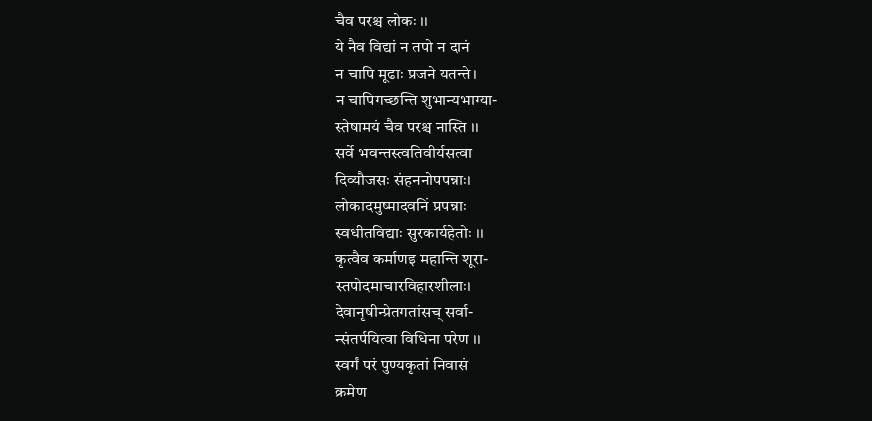चैव परश्च लोकः ।।
ये नैव विद्यां न तपो न दानं
न चापि मूढाः प्रजने यतन्ते।
न चापिगच्छन्ति शुभान्यभाग्या-
स्तेषामयं चैव परश्च नास्ति ।।
सर्वे भवन्तस्त्वतिवीर्यसत्वा
दिव्यौजसः संहननोपपन्नाः।
लोकादमुष्मादवनिं प्रपन्नाः
स्वधीतविद्याः सुरकार्यहेतोः ।।
कृत्वैव कर्माणइ महान्ति शूरा-
स्तपोदमाचारविहारशीलाः।
देवानृषीन्प्रेतगतांसच् सर्वा-
न्संतर्पयित्वा विधिना परेण ।।
स्वर्गं परं पुण्यकृतां निवासं
क्रमेण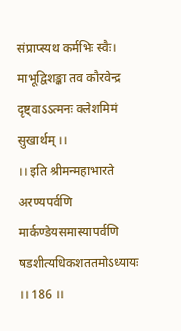संप्राप्स्यथ कर्मभिः स्वैः।
माभूद्विशङ्का तव कौरवेन्द्र
दृष्ट्वाऽऽत्मनः क्लेशमिमं सुखार्थम् ।।
।। इति श्रीमन्महाभारते अरण्यपर्वणि
मार्कण्डेयसमास्यापर्वणि
षडशीत्यधिकशततमोऽध्यायः ।। 186 ।।